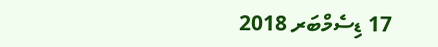17 ޑިސެމްބަރ 2018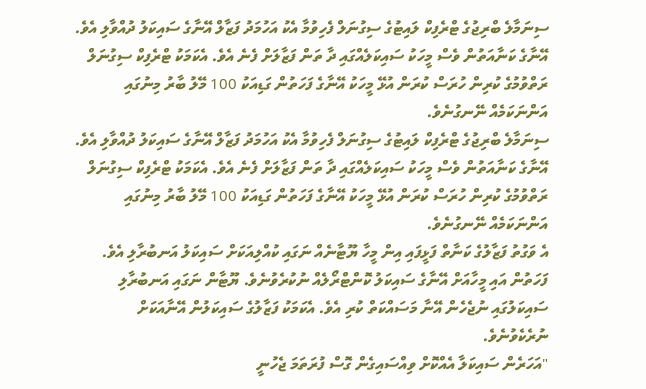ސިނަމާލެ ބްރިޖުގެ ޓްރެފިކް ލައިޓުގެ ސިގުނަލް ފެހިވުމާ އެކު އަހުމަދު ފަޒާލް އޭނާގެ ސައިކަލު ދުއްވާލި އެވެ. އޭނާގެ ކަނާއަތުން ވެސް މީހަކު ސައިކަލެއްގައި ދާ ތަން ފަޒާލަށް ފެނެ އެވެ. އެކަމަކު ޓްރެފިކް ސިގުނަލް ރަތްވުމުގެ ކުރިން ހުރަސް ކުރަން އުޅޭ މީހަކު އޭނާގެ ފަހަތުން ގަޑިއަކު 100 މޭލު ބާރު މިނުގައި އަންނަކަމެއް ނޭނގުނެވެ.
ސިނަމާލެ ބްރިޖުގެ ޓްރެފިކް ލައިޓުގެ ސިގުނަލް ފެހިވުމާ އެކު އަހުމަދު ފަޒާލް އޭނާގެ ސައިކަލު ދުއްވާލި އެވެ. އޭނާގެ ކަނާއަތުން ވެސް މީހަކު ސައިކަލެއްގައި ދާ ތަން ފަޒާލަށް ފެނެ އެވެ. އެކަމަކު ޓްރެފިކް ސިގުނަލް ރަތްވުމުގެ ކުރިން ހުރަސް ކުރަން އުޅޭ މީހަކު އޭނާގެ ފަހަތުން ގަޑިއަކު 100 މޭލު ބާރު މިނުގައި އަންނަކަމެއް ނޭނގުނެވެ.
އެ ވަގުތު ފަޒާލުގެ ކަނާތް ފަޅީފައި އިން މީހާ ޔޫޓާނެއް ނަގައި ކުއްލިއަކަށް ސައިކަލު އަނބުރާލި އެވެ. ފަހަތުން އައި މީހާއަށް އޭނާގެ ސައިކަލު ކޮންޓްރޯލެއް ނުކުރެވުނެވެ. ޔޫޓާން ނަގައި އަނބުރާލި ސައިކަލުގައި ނުޖެހެން އޭނާ މަސައްކަތް ކުރި އެވެ. އެކަމަކު ފަޒާލުގެ ސައިކަލުން އޭނާއަކަށް ނުރެކެވުނެވެ.
"އަހަރެން ސައިކަލާ އެއްކޮށް ވިއްސައިގެން ގޮސް ފުރަތަމަ ޖެހުނީ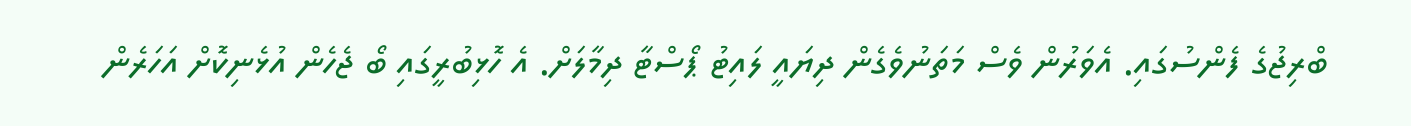ބްރިޖުގެ ފެންސުގައި. އެވަރުން ވެސް މަތަނުވެގެން ދިޔައީ ލައިޓު ޕޯސްޓާ ދިމާލަށް. އެ ހޮޅިބުރީގައި ބޯ ޖެހެން އުޅެނިކޮށް އަހަރެން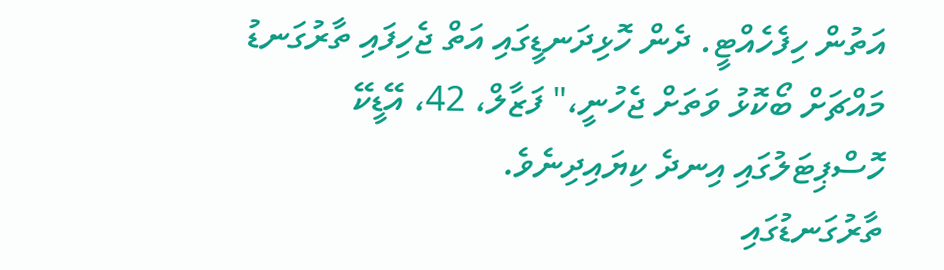އަތުން ހިފެހެއްޓީ. ދެން ހޮޅިދަނޑީގައި އަތް ޖެހިފައި ތާރުގަނޑު މައްޗަށް ބޯކޮޅު ވަތަށް ޖެހުނީ،" ފަޒާލް، 42، އޭޑީކޭ ހޮސްޕިޓަލުގައި އިނދެ ކިޔައިދިނެވެ.
ތާރުގަނޑުގައި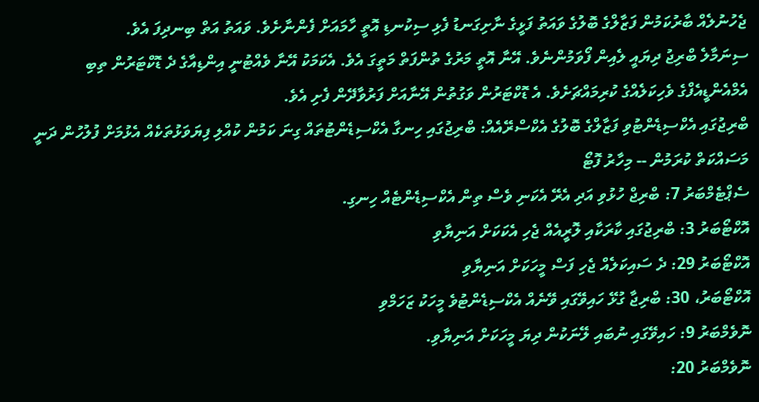ޖެހުނުލެއް ބާރުކަމުން ފަޒާލްގެ ބޮލުގެ ވައަތު ފަޅީގެ ނާށިގަނޑު ފެޅި ސިކުނޑި އޮތީ ހާމައަށް ފެންނާށެވެ. ވައަތު އަތް ބިނދިފަ އެވެ.
ސިނަމާލެ ބްރިޖު ދިޔައީ ލެއިން ފޯވަމުންނެވެ. އޭނާ އޮތީ މަރުގެ ތުންފަތް މަތީގަ އެވެ. އެކަމަކު އޭނާ ވެއްޓުނީ އިންޑިއާގެ ދެ ޑޮކްޓަރުން ތިބި އެމްއެންޑީއެފްގެ ވެހިކަލެއްގެ ކުރިމައްޗަށެވެ. އެ ޑޮކްޓަރުން ވަގުތުން އޭނާއަށް ފަރުވާދޭން ފެށި އެވެ.
ބްރިޖުގައި އެކްސިޑެންޓުވި ފަޒާލްގެ ބޮލުގެ އެކްސްރޭއެއް: ބްރިޖުގައި ހިނގާ އެކްސިޑެންޓުތައް ގިނަ ކަމުން ކުއްލި ފިޔަވަޅުތަކެއް އެޅުމަށް ފުލުހުން ދަނީ މަސައްކަތް ކުރަމުން -- މިހާރު ފޮޓޯ
ސެޕްޓެމްބަރު 7: ބްރިޖް ހުޅުވި އަދި އެރޭ އެކަނި ވެސް ތިން އެކްސިޑެންޓެއް ހިނގި.
އޮކްޓޯބަރު 3: ބްރިޖުގައި ކާރަކާއި ލޮރީއެއް ޖެހި އެކަކަށް އަނިޔާވި
އޮކްޓޯބަރު 29: ދެ ސައިކަލެއް ޖެހި ފަސް މީހަކަށް އަނިޔާވި
އޮކްޓޯބަރު، 30: ބްރިޖާ ގުޅޭ ހައިވޭގައި ވޭނެއް އެކްސިޑެންޓުވެ މީހަކު ޒަހަމްވި
ނޮވެމްބަރު 9: ހައިވޭގައި ނުބައި ލޭނަކުން ދިޔަ މީހަކަށް އަނިޔާވި.
ނޮވެމްބަރު 20: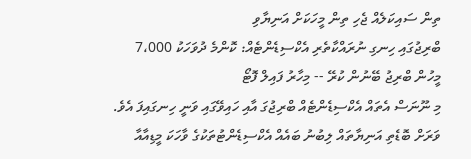ތިން ސައިކަލެއް ޖެހި ތިން މީހަކަށް އަނިޔާވި
ބްރިޖުގައި ހިނގި ނުރައްކާތެރި އެކްސިޑެންޓެއް: ކޮންމެ ދުވަހަކު 7،000 މީހުން ބްރިޖު ބޭނުން ކުރޭ -- މިހާރު ފައިލް ފޮޓޯ
މި ނޫނަސް އެތައް އެކްސިޑެންޓެއް ބްރިޖުގަ އާއި ހައިވޭގައި ވަނީ ހިނގައިފަ އެވެ. ވަރަށް ބޮޑެތި އަނިޔާތައް ލިބުނު ބައެއް އެކްސިޑެންޓުތަކުގެ ވާހަކަ މީޑިއާއާ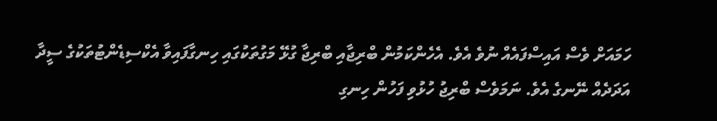ހަމައަށް ވެސް އައިސްފައެއް ނުވެ އެވެ. އެހެންކަމުން ބްރިޖާއި ބްރިޖާ ގުޅޭ މަގުތަކުގައި ހިނގާފައިވާ އެކްސިޑެންޓުތަކުގެ ސީދާ އަދަދެއް ނޭނގެ އެވެ. ނަމަވެސް ބްރިޖު ހުޅުވި ފަހުން ހިނގި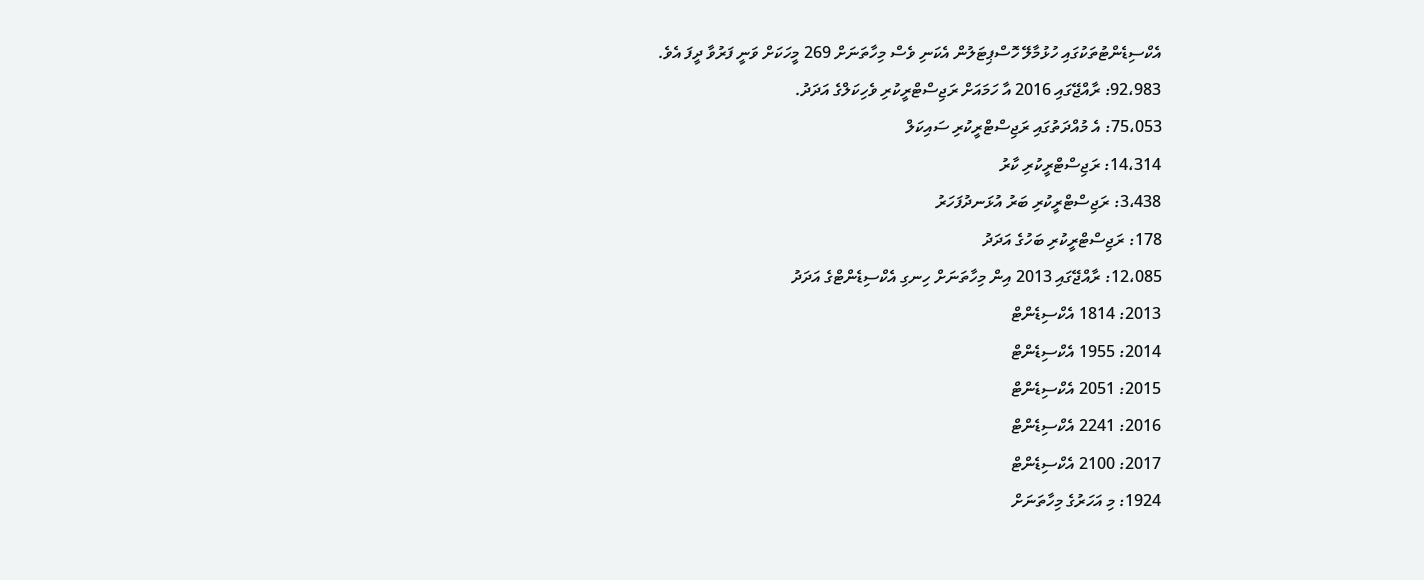އެކްސިޑެންޓުތަކުގައި ހުޅުމާލޭ ހޮސްޕިޓަލުން އެކަނި ވެސް މިހާތަނަށް 269 މީހަކަށް ވަނީ ފަރުވާ ދީފަ އެވެ.
92،983: ރާއްޖޭގައި 2016 އާ ހަމައަށް ރަޖިސްޓްރީކުރި ވެހިކަލްގެ އަދަދު.
75،053: އެ މުއްދަތުގައި ރަޖިސްޓްރީކުރި ސައިކަލް
14،314: ރަޖިސްޓްރީކުރި ކާރު
3،438: ރަޖިސްޓްރީކުރި ބަރު އުޅަނދުފަހަރު
178: ރަޖިސްޓްރީކުރި ބަހުގެ އަދަދު
12،085: ރާއްޖޭގައި 2013 އިން މިހާތަނަށް ހިނގި އެކްސިޑެންޓްގެ އަދަދު
2013: 1814 އެކްސިޑެންޓް
2014: 1955 އެކްސިޑެންޓް
2015: 2051 އެކްސިޑެންޓް
2016: 2241 އެކްސިޑެންޓް
2017: 2100 އެކްސިޑެންޓް
1924: މި އަހަރުގެ މިހާތަނަށް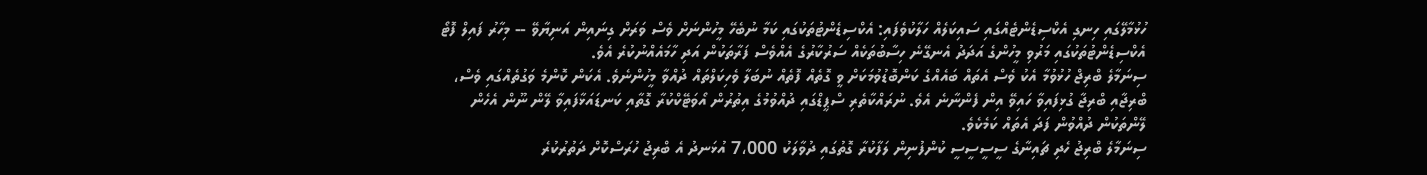ހުޅުމާލޭގައި ހިނގި އެކްސިޑެންޓެއްގައި ސައިކަލެއް ހަލާކުވެފައި: އެކްސިޑެންޓުތަކުގައި ކަމާ ނުބެހޭ މީހުންނަށް ވެސް ވަރަށް ގިނައިން އަނިޔާވޭ -- މިހާރު ފައިލް ފޮޓޯ
އެކްސިޑެންޓުތަކުގައި މަރުވި މީހުންގެ އަދަދު އެނގޭނެ ހިސާބުތަކެއް ސަރުކާރުގެ އެއްވެސް ފަރާތަކުން އަދި ހާމައެއްނުކުރެ އެވެ.
ސިނަމާލެ ބްރިޖް ހުޅުވުމާ އެކު ވެސް އެތައް ބައެއްގެ ކަންބޮޑުވުމަކަށް ވީ ގޮތެއް ފޮތެއް ނުބަލާ ވެހިކަލްތައް ދުއްވާ މީހުންނެވެ. އެކަން ކޮންމެ ވަގުތެއްގައި ވެސް، ބްރިޖާއި ބްރިޖާ ގުޅިފައިވާ ހައިވޭ އިން ފެންނާނެ އެވެ. ނުރައްކާތެރި ސްޕީޑްގައި ދުއްވުމުގެ އިތުރުން އޯވަޓޭކްކުރާ ގޮތާއި ކަނޑައަޅާފައިވާ ލޭން ނޫން އެހެން ލޭންތަކުން ދުއްވުން ފަދަ އެތައް ކަމެކެވެ.
ސިނަމާލެ ބްރިޖު ހެދި ޗައިނާގެ ސީސީސީސީ ކުންފުނިން ލަފާކުރާ ގޮތުގައި ދުވާލަކު 7،000 އުޅަނދު އެ ބްރިޖު ހުރަސްކޮށް ދަތުރުކުރެ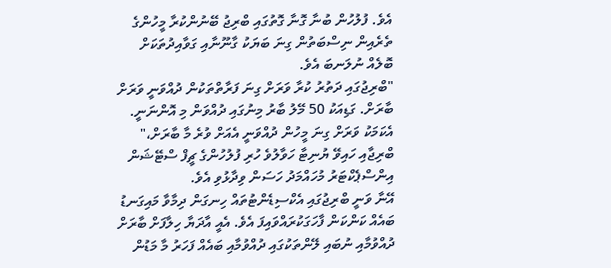އެވެ. ފުލުހުން ބުނާ ގޮނާ ގޮތުގައި ބްރިޖު ބޭނުންކުރާ މީހުންގެ ތެރެއިން ނިސްބަތުން ގިނަ ބަޔަކު ގާނޫނާއި ގަވާއިދުތަކަށް ބޮލެއް ނުލަނބަ އެވެ.
"ބްރިޖުގައި ދަތުރު ކުރާ ވަރަށް ގިނަ ފަރާތްތަކުން ދުއްވަނީ ވަރަށް ބާރަށް. ގަޑިއަކު 50 މޭލު ބާރު މިނުގައި ދުއްވަން މި އޮންނަނީ. އެކަމަކު ވަރަށް ގިނަ މީހުން ދުއްވަނީ އެއަށް ވުރެ މާ ބާރަށް،" ބްރިޖާއި ހައިވޭ ޔުނިޓާ ހަވާލުވެ ހުރި ފުލުހުންގެ ޗީފް ސްޓޭޝަން އިންސްޕެކްޓަރު މުހައްމަދު ހަސަން ވިދާޅުވި އެވެ.
އޭނާ ވަނީ ބްރިޖުގައި އެކްސިޑެންޓުތައް ހިނގަން ދިމާވާ މައިގަނޑު ބައެއް ކަންކަން ފާހަގަކުރައްވައިފަ އެވެ. އެއީ އާދަޔާ ހިލާފަށް ބާރަށް ދުއްވުމާއި ނުބައި ލޭންތަކުގައި ދުއްވުމާއި ބައެއް ފަހަރު މާ މަޑުން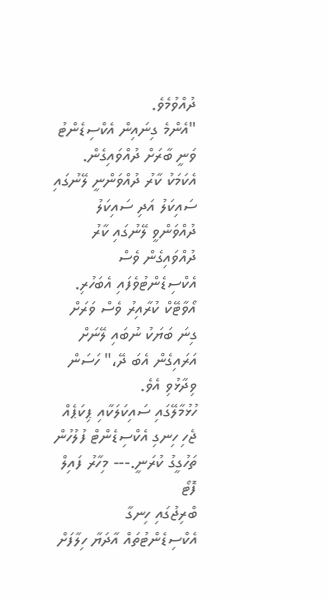ދުއްވުމެވެ.
"އެންމެ ގިނައިން އެކްސިޑެންޓު ވަނީ ބާރަށް ދުއްވައިގެން. އެކަމަކު ކާރު ދުއްވަންނީ ލޭނުގައި ސައިކަލު އަދި ސައިކަލު ދުއްވަންވީ ލޭނުގައި ކާރު ދުއްވައިގެން ވެސް އެކްސިޑެންޓުވެފައި އެބަހުރި. އޯވާޓޭކް ކުރާއިރު ވެސް ވަރަށް ގިނަ ބަޔަކު ނުބައި ލޭނަށް އަރައިގެން އެބަ ދޭ،" ހަސަން ވިދާޅުވި އެވެ.
ހުޅުމާލޭގައި ސައިކަލަކާއި ޕިކަޕެއް ޖެހި ހިނގި އެކްސިޑެންޓް ފުލުހުން ތަހުގީގު ކުރަނީ.--- މިހާރު ފައިލް ފޮޓޯ
ބްރިޖުގައި ހިނގާ އެކްސިޑެންޓުތައް އާދަޔާ ހިލާފަށް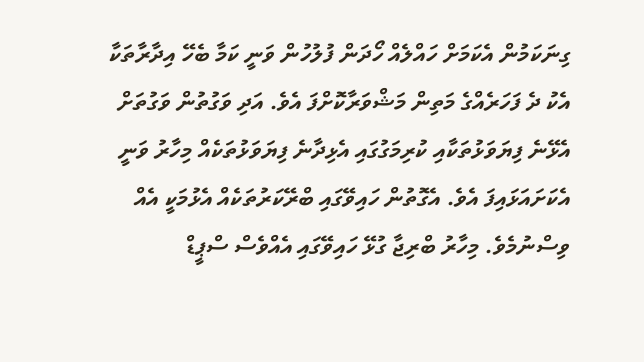ގިނަކަމުން އެކަމަށް ހައްލެއް ހޯދަން ފުލުހުން ވަނީ ކަމާ ބެހޭ އިދާރާތަކާ އެކު ދެ ފަހަރެއްގެ މަތިން މަޝްވަރާކޮށްފަ އެވެ. އަދި ވަގުތުން ވަގުތަށް އެޅޭނެ ފިޔަވަޅުތަކާއި ކުރިމަގުގައި އެޅިދާނެ ފިޔަވަޅުތަކެއް މިހާރު ވަނީ އެކަށައަޅައިފަ އެވެ. އެގޮތުން ހައިވޭގައި ބްރޭކަރުތަކެއް އެޅުމަކީ އެއް ވިސްނުމެވެ. މިހާރު ބްރިޖާ ގުޅޭ ހައިވޭގައި އެއްވެސް ސްޕީޑް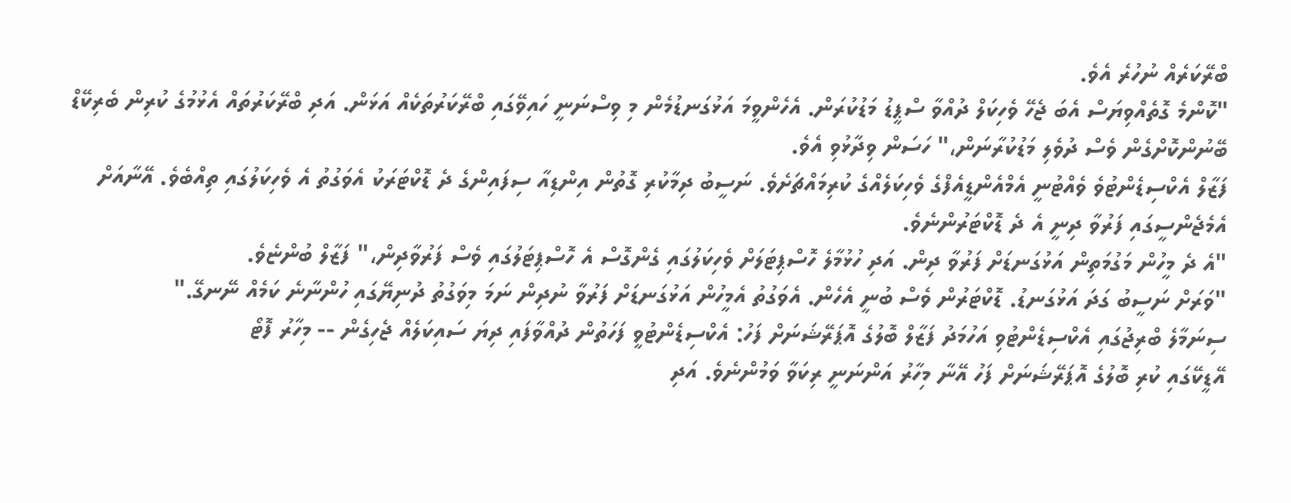ބްރޭކަރެއް ނުހުރެ އެވެ.
"ކޮންމެ ގޮތެއްވިޔަސް އެބަ ޖެހޭ ވެހިކަލް ދުއްވާ ސްޕީޑު މަޑުކުރަން. އެހެންވީމަ އަޅުގަނޑުމެން މި ވިސްނަނީ ހައިވޭގައި ބްރޭކަރުތަކެއް އަޅަން. އަދި ބްރޭކަރުތައް އެޅުމުގެ ކުރިން ބެރިކޭޑް ބޭނުންކޮށްގެން ވެސް ދުވެލި މަޑުކުރާނަން،" ހަސަން ވިދާޅުވި އެވެ.
ފަޒާލް އެކްސިޑެންޓުވެ ވެއްޓުނީ އެމްއެންޑީއެފްގެ ވެހިކަލެއްގެ ކުރިމައްޗަށެވެ. ނަސީބު ދިމާކުރި ގޮތުން އިންޑިއާ ސިފައިންގެ ދެ ޑޮކްޓަރަކު އެވަގުތު އެ ވެހިކަލުގައި ތިއްބެވެ. އޭނާއަށް އެމެޖެންސީގައި ފަރުވާ ދިނީ އެ ދެ ޑޮކްޓަރުންނެވެ.
"އެ ދެ މީހުން މަގުމަތިން އަޅުގަނޑަށް ފަރުވާ ދިން. އަދި ހުޅުމާލެ ހޮސްޕިޓަލަށް ވެހިކަލުގައި ގެންގޮސް އެ ހޮސްޕިޓަލުގައި ވެސް ފަރުވާދިން،" ފަޒާލް ބުންޏެވެ.
"ވަރަށް ނަސީބު ގަދަ އަޅުގަނޑު. ޑޮކްޓަރުން ވެސް ބުނީ އެހެން. އެވަގުތު އެމީހުން އަޅުގަނޑަށް ފަރުވާ ނުދިން ނަމަ މިވަގުތު ދުނިޔޭގައި ހުންނާނެ ކަމެއް ނޭނގޭ."
ސިނަމާލެ ބްރިޖުގައި އެކްސިޑެންޓުވި އަހުމަދު ފަޒާލް ބޮލުގެ އޮޕަރޭޝަނަށް ފަހު: އެކްސިޑެންޓުވީ ފަހަތުން ދުއްވާފައި ދިޔަ ސައިކަލެއް ޖެހިގެން -- މިހާރު ފޮޓޯ
އޭޑީކޭގައި ކުރި ބޮލުގެ އޮޕަރޭޝަނަށް ފަހު އޭނާ މިހާރު އަންނަނީ ރިކަވާ ވަމުންނެވެ. އަދި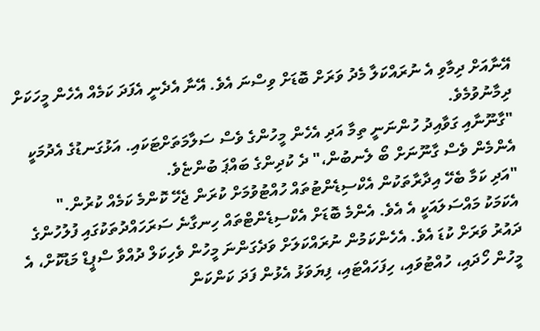އޭނާއަށް ދިމާވި އެ ނުރައްކަލާ މެދު ވަރަށް ބޮޑަށް ވިސްނަ އެވެ. އޭނާ އެދެނީ އެފަދަ ކަމެއް އެހެން މީހަކަށް ދިމާނުވުމެވެ.
"ގާނޫނާއި ގަވާއިދު ހުންނަނީ ތިމާ އަދި އެހެން މީހުންގެ ވެސް ސަލާމަތަށްޓަކައި. އަޅުގަނޑުގެ އެދުމަކީ އެންމެން ވެސް ގާނޫނަށް ބޯ ލެނބުން،" ދެ ކުދިންގެ ބައްޕަ ބުންޏެވެ.
"އަދި ކަމާ ބެހޭ އިދާރާތަކުން އެކްސިޑެންޓުތައް ހުއްޓުވުމަށް ކުރަން ޖެހޭ ކޮންމެ ކަމެއް ކުރުން."
އެކަމަކު މައްސަލައަކީ އެ އެވެ. އެންމެ ބޮޑަށް އެކްސިޑެންޓްތައް ހިނގާނެ ސަރަހައްދުތަކުގައި ފުލުހުންގެ ދައުރު ވަރަށް ކުޑަ އެވެ. އެހެންކަމުން ނުރައްކަލަށް ވަދެގަންނަ މީހުން ވެހިކަލް ދުއްވާ ސްޕީޑް މަޑުކޮށް، އެ މީހުން ހޯދައި، ހުއްޓުވައި، ހިފަހައްޓައި، ފިޔަވަޅު އެޅުން ފަދަ ކަންކަން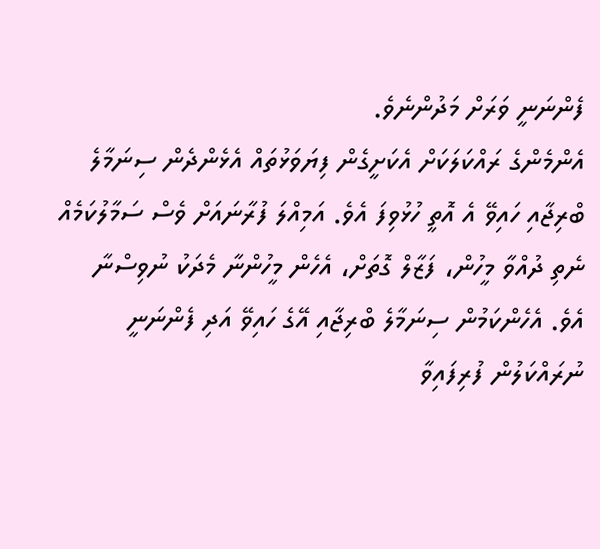ފެންނަނީ ވަރަށް މަދުންނެވެ.
އެންމެންގެ ރައްކަލަކަށް އެކަށީގެން ފިޔަވަޅުތައް އެޅެންދެން ސިނަމާލެ ބްރިޖާއި ހައިވޭ އެ އޮތީ ހުޅުވިފަ އެވެ. އަމިއްލަ ފުރާނައަށް ވެސް ސަމާލުކަމެއް ނެތި ދުއްވާ މީހުން، ފަޒާލް ގޮތަށް، އެހެން މީހުންނާ މެދަކު ނުވިސްނާ އެވެ. އެހެންކަމުން ސިނަމާލެ ބްރިޖާއި އޭގެ ހައިވޭ އަދި ފެންނަނީ ނުރައްކަލުން ފުރިފައިވާ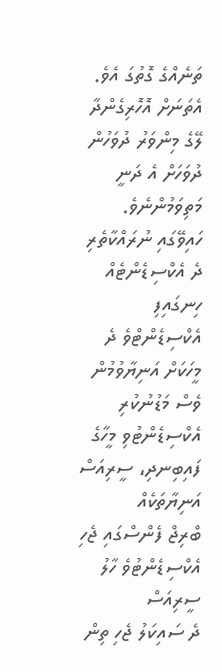ތަނެއްގެ ގޮތުގަ އެވެ. އެތަނަށް އޮހޮރިގެންދާ ލޭގެ މިންވަރު ދުވަހުން ދުވަހަށް އެ ދަނީ މަތިވަމުންނެވެ.
ހައިވޭގައި ނުރައްކާތެރި ދެ އެކްސިޑެންޓެއް ހިނގައިފި
އެކްސިޑެންޓްވެ ދެ މީހަކަށް އަނިޔާވުމުން ވެސް މަޑުނުކުރި
އެކްސިޑެންޓުވި މީހާގެ ފައިބިނދި، ސީރިއަސް އަނިޔާތަކެއް
ބްރިޖް ފެންސްގައި ޖެހި އެކްސިޑެންޓުވެ ހާލު ސީރިއަސް
ދެ ސައިކަލު ޖެހި ތިން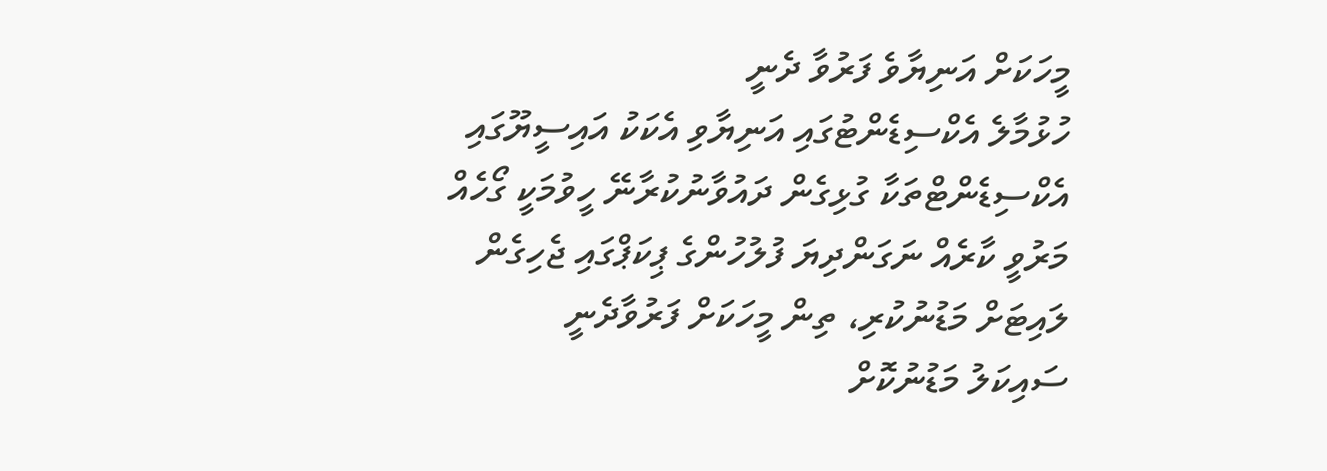މީހަކަށް އަނިޔާވެ ފަރުވާ ދެނީ
ހުޅުމާލެ އެކްސިޑެންޓުގައި އަނިޔާވި އެކަކު އައިސީޔޫގައި
އެކްސިޑެންޓްތަކާ ގުޅިގެން ދައުވާނުކުރާނޭ ހީވުމަކީ ގޯހެއް
މަރުވީ ކާރެއް ނަގަންދިޔަ ފުލުހުންގެ ޕިކަޕްގައި ޖެހިގެން
ލައިޓަށް މަޑުނުކުރި، ތިން މީހަކަށް ފަރުވާދެނީ
ސައިކަލު މަޑުނުކޮށް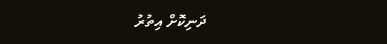ދަނިކޮށް އިތުރު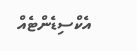އެކްސިޑެންޓެއް